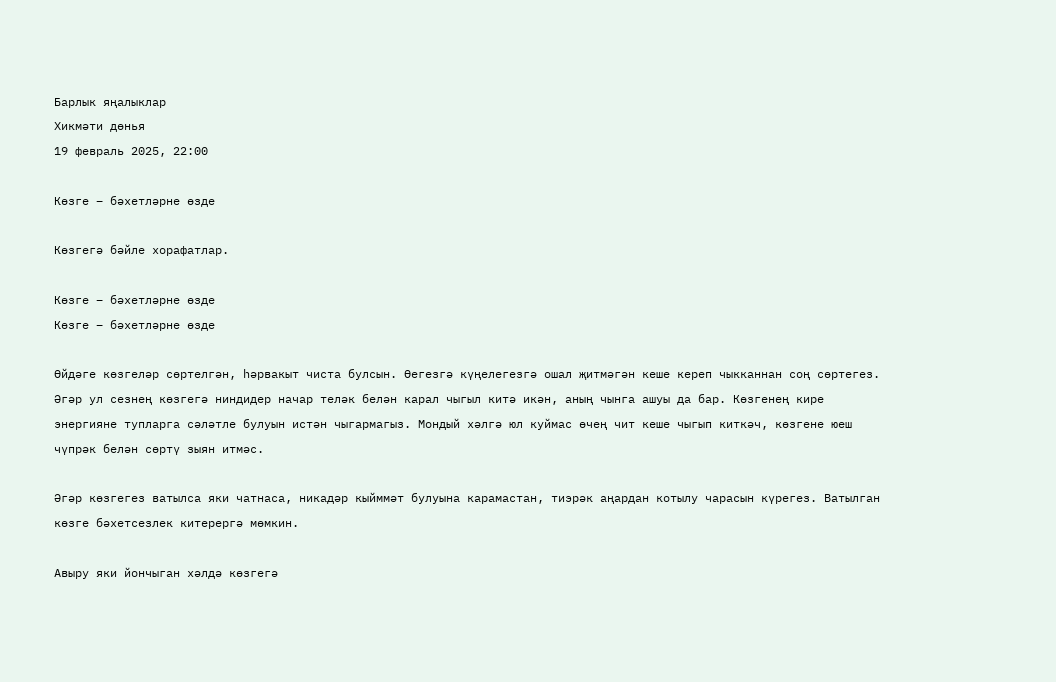Барлык яңалыклар
Хикмәти дөнья
19 февраль 2025, 22:00

Көзге – бәхетләрне өзде

Көзгегә бәйле хорафатлар.

Көзге – бәхетләрне өзде
Көзге – бәхетләрне өзде

Өйдәге көзгеләр сөртелгән, һәрвакыт чиста булсын. Өегезгә күңелегезгә ошал җитмәгән кеше кереп чыкканнан соң сөртегез. Әгәр ул сезнең көзгегә ниндидер начар теләк белән карал чыгыл китә икән, аның чынга ашуы да бар. Көзгенең кире энергияне тупларга сәләтле булуын истән чыгармагыз. Мондый хәлгә юл куймас өчең чит кеше чыгып киткәч, көзгене юеш чүпрәк белән сөртү зыян итмәс.

Әгәр көзгегез ватылса яки чатнаса, никадәр кыйммәт булуына карамастан, тиэрәк аңардан котылу чарасын күрегез. Ватылган көзге бәхетсезлек китерергә мөмкин.

Авыру яки йончыган хәлдә көзгегә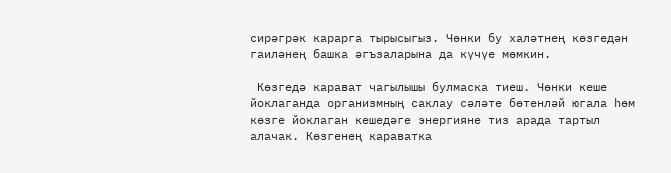сирәгрәк карарга тырысыгыз. Чөнки бу халәтнең көзгедән гаиләнең башка әгъзаларына да күчүе мөмкин.

 Көзгедә карават чагылышы булмаска тиеш. Чөнки кеше йоклаганда организмның саклау сәләте бөтенләй югала һөм көзге йоклаган кешедәге энергияне тиз арада тартыл алачак. Көзгенең караватка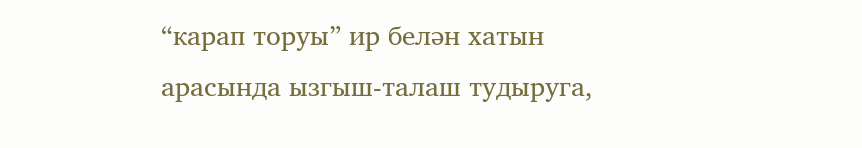“карап торуы” ир белән хатын арасында ызгыш-талаш тудыруга,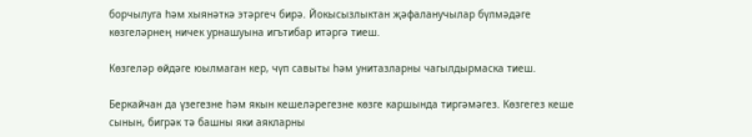борчылуга һәм хыянәткә этәргеч бирә. Йокысызлыктан җәфаланучылар бүлмәдәге көзгеләрнең ничек урнашуына игътибар итәргә тиеш.

Көзгеләр өйдәге юылмаган кер, чүп савыты һәм унитазларны чагылдырмаска тиеш.

Беркайчан да үзегезне һәм якын кешеләрегезне көзге каршында тиргәмәгез. Көзгегез кеше сынын, бигрәк тә башны яки аякларны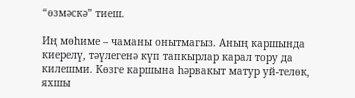“өзмәскә” тиеш.

Иң мөһиме – чаманы онытмагыз. Аның каршында киерелү, тәүлегенә күп тапкырлар карал тору да килешми. Көзге каршына һәрвакыт матур уй-телөк, яхшы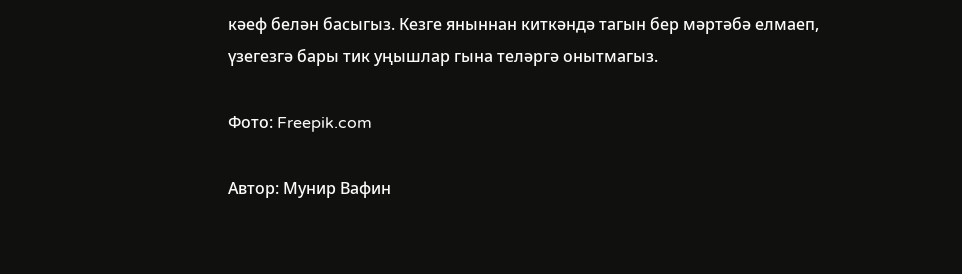кәеф белән басыгыз. Кезге яныннан киткәндә тагын бер мәртәбә елмаеп, үзегезгә бары тик уңышлар гына теләргә онытмагыз.

Фото: Freepik.com

Автор: Мунир Вафин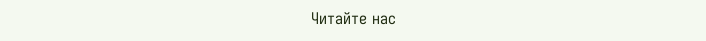Читайте нас